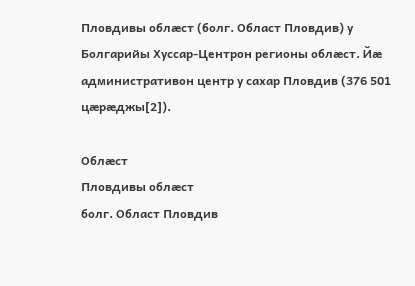Пловдивы облæст (болг. Област Пловдив) у Болгарийы Хуссар-Центрон регионы облæст. Йæ административон центр у сахар Пловдив (376 501 цæрæджы[2]).

Облæст
Пловдивы облæст
болг. Област Пловдив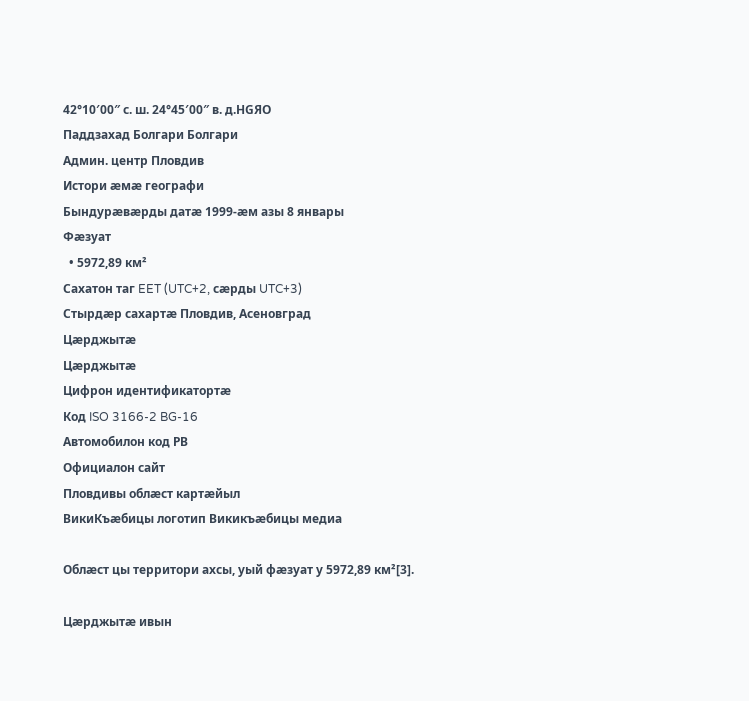42°10′00″ с. ш. 24°45′00″ в. д.HGЯO
Паддзахад Болгари Болгари
Админ. центр Пловдив
Истори æмæ географи
Бындурæвæрды датæ 1999-æм азы 8 январы
Фæзуат
  • 5972,89 км²
Сахатон таг EET (UTC+2, сæрды UTC+3)
Стырдæр сахартæ Пловдив, Асеновград
Цæрджытæ
Цæрджытæ
Цифрон идентификатортæ
Код ISO 3166-2 BG-16
Автомобилон код РВ
Официалон сайт
Пловдивы облæст картæйыл
ВикиКъæбицы логотип Викикъæбицы медиа

Облæст цы территори ахсы, уый фæзуат у 5972,89 км²[3].

Цæрджытæ ивын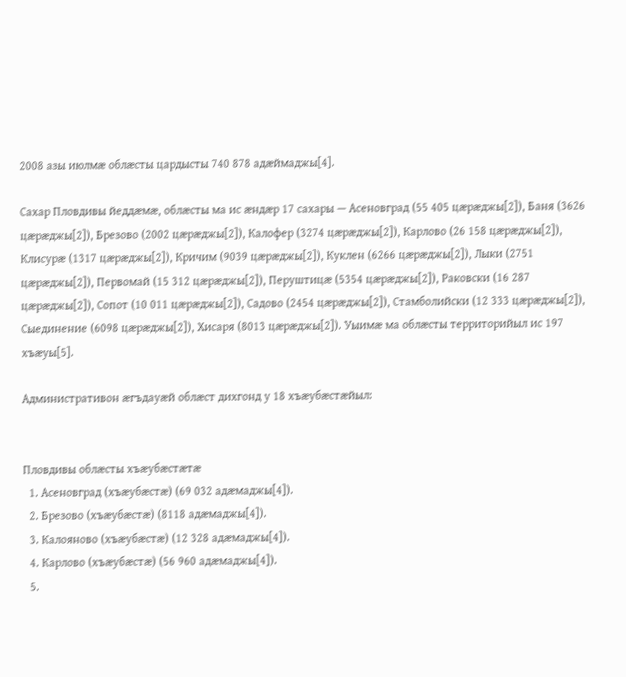2008 азы июлмæ облæсты цардысты 740 878 адæймаджы[4].

Сахар Пловдивы йеддæмæ, облæсты ма ис æндæр 17 сахары — Асеновград (55 405 цæрæджы[2]), Баня (3626 цæрæджы[2]), Брезово (2002 цæрæджы[2]), Калофер (3274 цæрæджы[2]), Карлово (26 158 цæрæджы[2]), Клисурæ (1317 цæрæджы[2]), Кричим (9039 цæрæджы[2]), Куклен (6266 цæрæджы[2]), Лыки (2751 цæрæджы[2]), Первомай (15 312 цæрæджы[2]), Перуштицæ (5354 цæрæджы[2]), Раковски (16 287 цæрæджы[2]), Сопот (10 011 цæрæджы[2]), Садово (2454 цæрæджы[2]), Стамболийски (12 333 цæрæджы[2]), Сыединение (6098 цæрæджы[2]), Хисаря (8013 цæрæджы[2]). Уыимæ ма облæсты территорийыл ис 197 хъæуы[5].

Административон æгъдауæй облæст дихгонд у 18 хъæубæстæйыл:


Пловдивы облæсты хъæубæстæтæ
  1. Асеновград (хъæубæстæ) (69 032 адæмаджы[4]).
  2. Брезово (хъæубæстæ) (8118 адæмаджы[4]).
  3. Калояново (хъæубæстæ) (12 328 адæмаджы[4]).
  4. Карлово (хъæубæстæ) (56 960 адæмаджы[4]).
  5.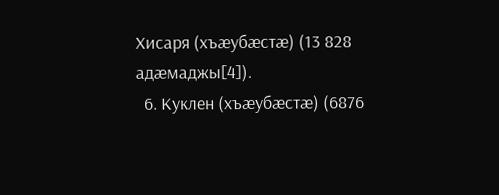Хисаря (хъæубæстæ) (13 828 адæмаджы[4]).
  6. Куклен (хъæубæстæ) (6876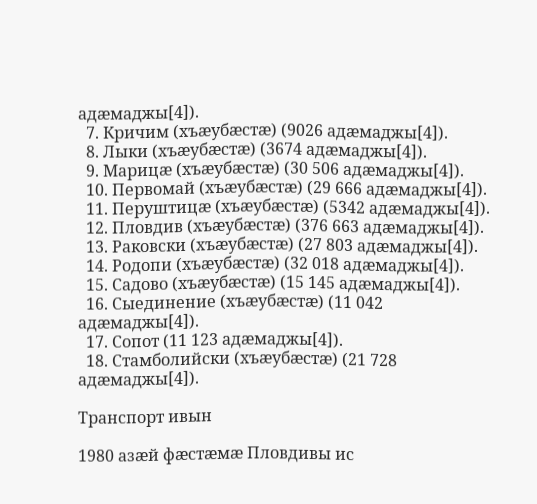адæмаджы[4]).
  7. Кричим (хъæубæстæ) (9026 адæмаджы[4]).
  8. Лыки (хъæубæстæ) (3674 адæмаджы[4]).
  9. Марицæ (хъæубæстæ) (30 506 адæмаджы[4]).
  10. Первомай (хъæубæстæ) (29 666 адæмаджы[4]).
  11. Перуштицæ (хъæубæстæ) (5342 адæмаджы[4]).
  12. Пловдив (хъæубæстæ) (376 663 адæмаджы[4]).
  13. Раковски (хъæубæстæ) (27 803 адæмаджы[4]).
  14. Родопи (хъæубæстæ) (32 018 адæмаджы[4]).
  15. Садово (хъæубæстæ) (15 145 адæмаджы[4]).
  16. Сыединение (хъæубæстæ) (11 042 адæмаджы[4]).
  17. Сопот (11 123 адæмаджы[4]).
  18. Стамболийски (хъæубæстæ) (21 728 адæмаджы[4]).

Транспорт ивын

1980 азæй фæстæмæ Пловдивы ис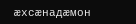æхсæнадæмон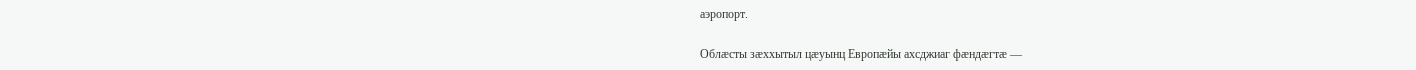аэропорт.

Облæсты зæххытыл цæуынц Европæйы ахсджиаг фæндæгтæ —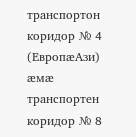транспортон коридор № 4 (ЕвропæАзи) æмæ транспортен коридор № 8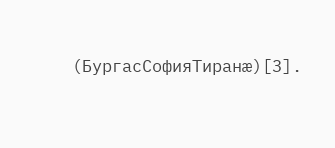(БургасСофияТиранæ)[3].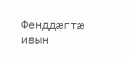Фенддæгтæ ивын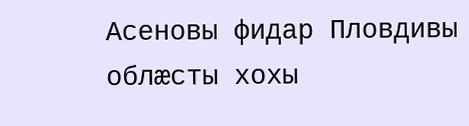Асеновы фидар Пловдивы облæсты хохы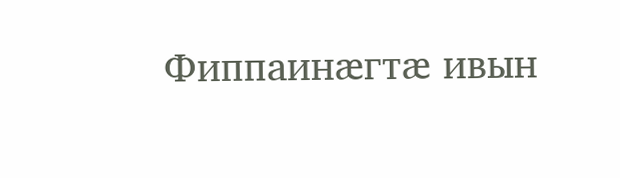Фиппаинæгтæ ивын